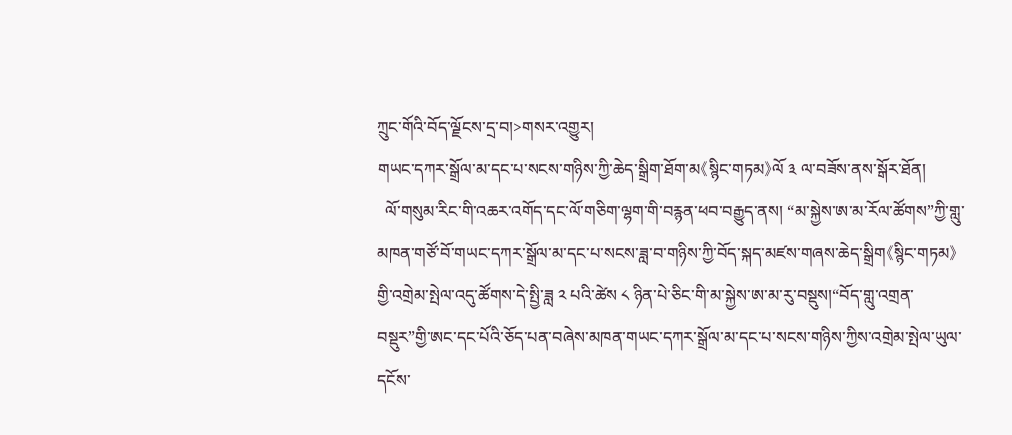ཀྲུང་གོའི་བོད་ལྗོངས་དྲ་བ།>གསར་འགྱུར།
གཡང་དཀར་སྒྲོལ་མ་དང་པ་སངས་གཉིས་ཀྱི་ཆེད་སྒྲིག་ཐོག་མ《སྙིང་གཏམ》ལོ ༣ ལ་བཟོས་ནས་སྒོར་ཐོན།
  ལོ་གསུམ་རིང་གི་འཆར་འགོད་དང་ལོ་གཅིག་ལྷག་གི་བརྙན་ཕབ་བརྒྱུད་ནས། “མ་སྐྱེས་ཨ་མ་རོལ་ཚོགས”ཀྱི་གླུ་མཁན་གཙོ་བོ་གཡང་དཀར་སྒྲོལ་མ་དང་པ་སངས་ཟླ་བ་གཉིས་ཀྱི་བོད་སྐད་མཛས་གཞས་ཆེད་སྒྲིག《སྙིང་གཏམ》གྱི་འགྲེམ་སྤེལ་འདུ་ཚོགས་དེ་སྤྱི་ཟླ ༢ པའི་ཚེས ༨ ཉིན་པེ་ཅིང་གི་མ་སྐྱེས་ཨ་མ་རུ་བསྡུས།“བོད་གླུ་འགྲན་བསྡུར”གྱི་ཨང་དང་པོའི་ཅོད་པན་བཞེས་མཁན་གཡང་དཀར་སྒྲོལ་མ་དང་པ་སངས་གཉིས་ཀྱིས་འགྲེམ་སྤེལ་ཡུལ་དངོས་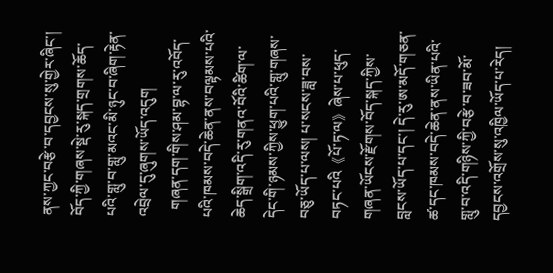ནས་ཀྱང་བརྩེ་བ་དབྱངས་སུ་གྱེར་ཞིང་། བོད་ཀྱི་གཞས་སྡེ་རུ་སྐད་གྲགས་ཆོད་པའི་གླུ་བ་གླུ་མའང་མི་ཉུང་བ་ཞིག་རྟེན་འབྲེལ་དུ་ཞུགས་ཡོད་འདུག
  གཞན་དག་གིས་ཤམ་བྷ་ལ་རུ་འབོད་པའི་ཁམས་བདེ་ཆེན་ནས་བལྟམས་པའི་ཆེད་སྒྲིག་འདི་རུ་གནའ་བོའི་ཚིག་ལ་དེང་གི་ཉམས་ཀྱིས་ཕྱུག་པའི་གླུ་གཞས་བཅུ་ཡོད་པ་ལས། པ་སངས་ཟླ་བས་བཏང་པའི《པོ་ཏ་ལ》ཞེས་པ་ཕུད་གཞན་ཡོངས་རྫོགས་བོད་སྐད་ཀྱིས་བླངས་ཡོད་པ་དང་། དེ་རུ་ཨ་མདོ་གཅན་ཚ་དང་ཁམས་བདེ་ཆེན་ནས་ཡིན་པའི་གླུ་བ་འདི་གཉིས་ཀྱི་བརྩེ་བ་ཟབ་མོ་དབྱངས་འགྲོས་སུ་འཁྱིལ་ཡོད་པ་རེད།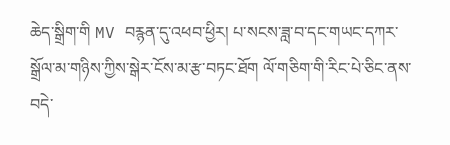ཆེད་སྒྲིག་གི MV བརྙན་དུ་འཕབ་ཕྱིར། པ་སངས་ཟླ་བ་དང་གཡང་དཀར་སྒྲོལ་མ་གཉིས་ཀྱིས་སྒེར་ངོས་མ་རྩ་བཏང་ཐོག ལོ་གཅིག་གི་རིང་པེ་ཅིང་ནས་བདེ་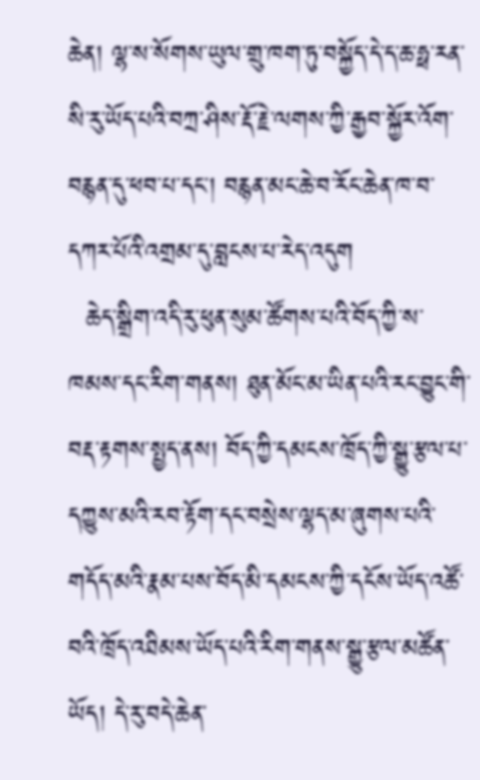ཆེན། ལྷ་ས་སོགས་ཡུལ་གྲུ་ཁག་ཏུ་བསྐྱོད་དེ་ད་ཆ་ཧྥ་རན་སི་རུ་ཡོད་པའི་བཀྲ་ཤིས་རྡོ་རྗེ་ལགས་ཀྱི་རྒྱབ་སྐྱོར་འོག་བརྙན་དུ་ཕབ་པ་དང་། བརྙན་མང་ཆེ་བ་རོང་ཆེན་ཁ་བ་དཀར་པོའི་འགྲམ་དུ་བླངས་པ་རེད་འདུག
  ཆེད་སྒྲིག་འདི་རུ་ཕུན་སུམ་ཚོགས་པའི་བོད་ཀྱི་ས་ཁམས་དང་རིག་གནས། ཐུན་མོང་མ་ཡིན་པའི་རང་བྱུང་གི་བརྡ་རྟགས་སྤྱད་ནས། བོད་ཀྱི་དམངས་ཁྲོད་ཀྱི་སྒྱུ་རྩལ་པ་དཀྱུས་མའི་རབ་རྟོག་དང་བསྲེས་ལྷད་མ་ཞུགས་པའི་གདོད་མའི་རྣམ་པས་བོད་མི་དམངས་ཀྱི་དངོས་ཡོད་འཚོ་བའི་ཁྲོད་འཐིམས་ཡོད་པའི་རིག་གནས་སྒྱུ་རྩལ་མཚོན་ཡོད། དེ་རུ་བདེ་ཆེན་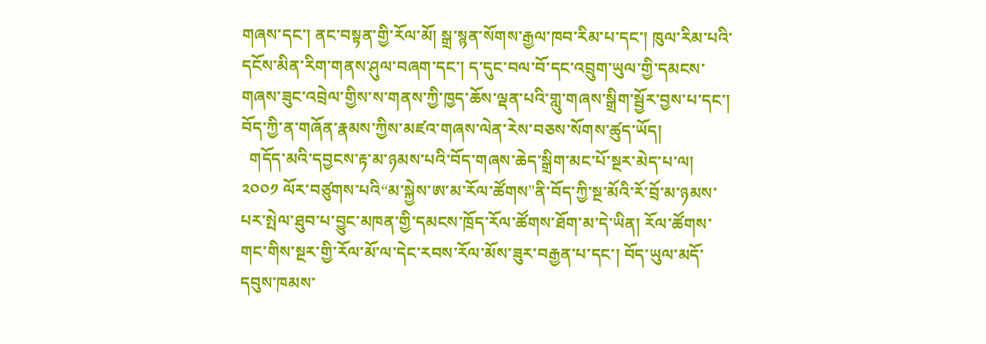གཞས་དང་། ནང་བསྟན་གྱི་རོལ་མོ། སྒྲ་སྙན་སོགས་རྒྱལ་ཁབ་རིམ་པ་དང་། ཁུལ་རིམ་པའི་དངོས་མིན་རིག་གནས་ཤུལ་བཞག་དང་། ད་དུང་བལ་བོ་དང་འབྲུག་ཡུལ་གྱི་དམངས་གཞས་ཟུང་འབྲེལ་གྱིས་ས་གནས་ཀྱི་ཁྱད་ཆོས་ལྡན་པའི་གླུ་གཞས་སྒྲིག་སྦྱོར་བྱས་པ་དང་། བོད་ཀྱི་ན་གཞོན་རྣམས་ཀྱིས་མཛའ་གཞས་ལེན་རེས་བཅས་སོགས་ཚུད་ཡོད།
  གདོད་མའི་དབྱངས་རྟ་མ་ཉམས་པའི་བོད་གཞས་ཆེད་སྒྲིག་མང་པོ་སྔར་མེད་པ་ལ། ༢༠༠༡ ལོར་བཙུགས་པའི“མ་སྐྱེས་ཨ་མ་རོལ་ཚོགས”ནི་བོད་ཀྱི་སྔ་མོའི་རོ་བྲོ་མ་ཉམས་པར་སྤེལ་ཐུབ་པ་བྱུང་མཁན་གྱི་དམངས་ཁྲོད་རོལ་ཚོགས་ཐོག་མ་དེ་ཡིན། རོལ་ཚོགས་གང་གིས་སྔར་གྱི་རོལ་མོ་ལ་དེང་རབས་རོལ་མོས་ཟུར་བརྒྱན་པ་དང་། བོད་ཡུལ་མདོ་དབུས་ཁམས་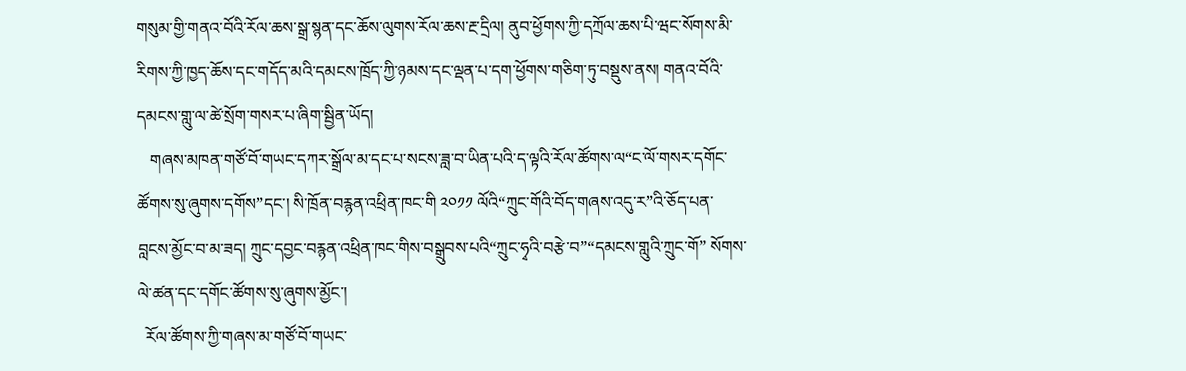གསུམ་གྱི་གནའ་བོའི་རོལ་ཆས་སྒྲ་སྙན་དང་ཆོས་ལུགས་རོལ་ཆས་རྔ་དྲིལ། ནུབ་ཕྱོགས་ཀྱི་དཀྲོལ་ཆས་པི་ཝང་སོགས་མི་རིགས་ཀྱི་ཁྱད་ཆོས་དང་གདོད་མའི་དམངས་ཁྲོད་ཀྱི་ཉམས་དང་ལྡན་པ་དག་ཕྱོགས་གཅིག་ཏུ་བསྡུས་ནས། གནའ་བོའི་དམངས་གླུ་ལ་ཚེ་སྲོག་གསར་པ་ཞིག་སྦྱིན་ཡོད།
   གཞས་མཁན་གཙོ་བོ་གཡང་དཀར་སྒྲོལ་མ་དང་པ་སངས་ཟླ་བ་ཡིན་པའི་ད་ལྟའི་རོལ་ཚོགས་ལ“ང་ལོ་གསར་དགོང་ཚོགས་སུ་ཞུགས་དགོས”དང་། སི་ཁྲོན་བརྙན་འཕྲིན་ཁང་གི ༢༠༡༡ ལོའི“ཀྲུང་གོའི་བོད་གཞས་འདུ་ར”འི་ཅོད་པན་བླངས་མྱོང་བ་མ་ཟད། ཀྲུང་དབྱང་བརྙན་འཕྲིན་ཁང་གིས་བསྒྲུབས་པའི“ཀྲུང་ཧྭའི་བརྩེ་བ”“དམངས་གླུའི་ཀྲུང་གོ” སོགས་ལེ་ཚན་དང་དགོང་ཚོགས་སུ་ཞུགས་མྱོང་།
  རོལ་ཚོགས་ཀྱི་གཞས་མ་གཙོ་བོ་གཡང་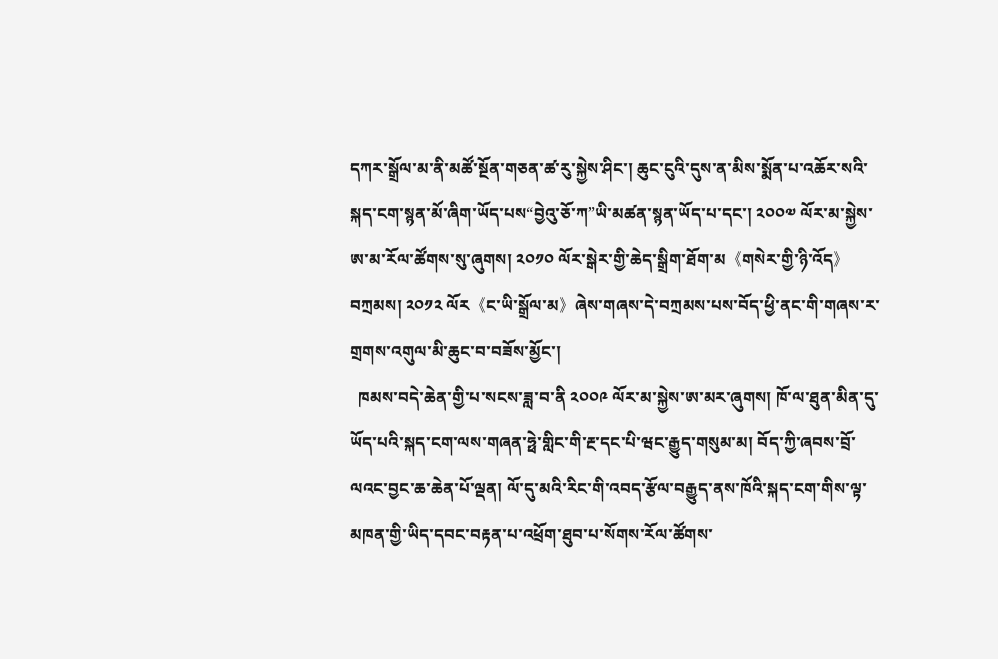དཀར་སྒྲོལ་མ་ནི་མཚོ་སྔོན་གཅན་ཚ་རུ་སྐྱེས་ཤིང་། ཆུང་ངུའི་དུས་ན་མིས་སྨོན་པ་འཆོར་སའི་སྐད་ངག་སྙན་མོ་ཞིག་ཡོད་པས“བྱེའུ་ཅོ་ཀ”ཡི་མཚན་སྙན་ཡོད་པ་དང་། ༢༠༠༧ ལོར་མ་སྐྱེས་ཨ་མ་རོལ་ཚོགས་སུ་ཞུགས། ༢༠༡༠ ལོར་སྒེར་གྱི་ཆེད་སྒྲིག་ཐོག་མ《གསེར་གྱི་ཉི་འོད》བཀྲམས། ༢༠༡༢ ལོར《ང་ཡི་སྒྲོལ་མ》ཞེས་གཞས་དེ་བཀྲམས་པས་བོད་ཕྱི་ནང་གི་གཞས་ར་གྲགས་འགུལ་མི་ཆུང་བ་བཟོས་མྱོང་།
  ཁམས་བདེ་ཆེན་གྱི་པ་སངས་ཟླ་བ་ནི ༢༠༠༩ ལོར་མ་སྐྱེས་ཨ་མར་ཞུགས། ཁོ་ལ་ཐུན་མིན་དུ་ཡོད་པའི་སྐད་ངག་ལས་གཞན་ཧྥེ་གླིང་གི་རྔ་དང་པི་ཝང་རྒྱུད་གསུམ་མ། བོད་ཀྱི་ཞབས་བྲོ་ལའང་བྱང་ཆ་ཆེན་པོ་ལྡན། ལོ་དུ་མའི་རིང་གི་འབད་རྩོལ་བརྒྱུད་ནས་ཁོའི་སྐད་ངག་གིས་ལྟ་མཁན་གྱི་ཡིད་དབང་བརྟན་པ་འཕྲོག་ཐུབ་པ་སོགས་རོལ་ཚོགས་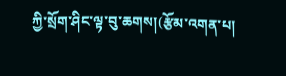ཀྱི་སྲོག་ཤིང་ལྟ་བུ་ཆགས།(རྩོམ་འགན་པ།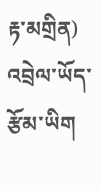རྟ་མགྲིན)
འབྲེལ་ཡོད་རྩོམ་ཡིག